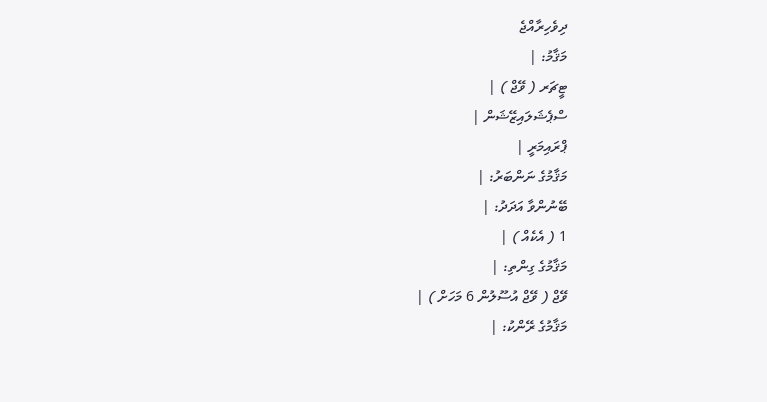ދިވެހިރާއްޖެ
މަޤާމު: |
ޓީޗަރ ( ވޭޖް ) |
ސްޕެޝަލައިޒޭޝަން |
ޕްރައިމަރީ |
މަޤާމުގެ ނަންބަރު: |
ބޭނުންވާ އަދަދު: |
1 ( އެކެއް ) |
މަޤާމުގެ ގިންތި: |
ވޭޖް ( ވޭޖް އުސޫލުން 6 މަހަށް ) |
މަޤާމުގެ ރޭންކު: |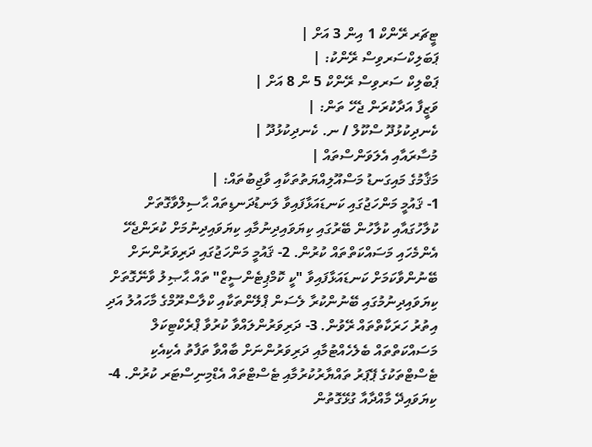ޓީޗަރ ރޭންކް 1 އިން 3 އަށް |
ޕަބަލިކްސަރވިސް ރޭންކު: |
ޕަބްލިކް ސަރވިސް ރޭންކް 5 ން 8 އަށް |
ވަޒީފާ އަދާކުރަން ޖެހޭ ތަން: |
ކެނދިކުޅުދޫ ސްކޫލް / ނ. ކެނދިކުޅުދޫ |
މުސާރައާއި އެލަވަންސްތައް |
މަޤާމުގެ މައިގަނޑު މަސްއޫލިއްޔަތުތަކާއި ވާޖިބުތައް: |
1- ޤައުމީ މަންހަޖުގައި ކަނޑައަޅާފައިވާ ލަނޑުދަނޑިތައް ޙާސިލްވާގޮތަށް ކުލާހުގައާއި ކުލާހުން ބޭރުގައި ކިޔަވައިދިނުމާއި ކިޔަވައިދިނުމަށް ކުރަންޖެހޭ އެންމެހައި މަސައްކަތްތައް ކުރުން. 2- ޤައުމީ މަންހަޖުގައި ދަރިވަރުންނަށް ބޭނުންވާކަމަށް ކަނޑައަޅާފައިވާ "ކީ ކޮމްޕިޓެންސީޒް" ތައް ޙާޞިލު ވާނޭގޮތަށް ކިޔަވައިދިނުމުގައި ބޭނުންކުރާ ލެސަން ޕްލޭންތަކާއި ކްލާސްރޫމްގެ މާހައުލު އަދި އިތުރު ހަރަކާތްތައް ރޭވުން. 3- ދަރިވަރުންލައްވާ ކުރުވާ ޕްރެކްޓިކަލް މަސައްކަތްތައް ބެލެހެއްޓުމާއި ދަރިވަރުންނަށް ބާއްވާ ތަފާތު އެކިއެކި ޓެސްޓްތަކުގެ ޕޭޕަރު ތައްޔާރުކުރުމާއި ޓެސްޓްތައް އެޑްމިނިސްޓަރ ކުރުން. 4- ކިޔަވައިދޭ މާއްދާއާ ގުޅޭގޮތުން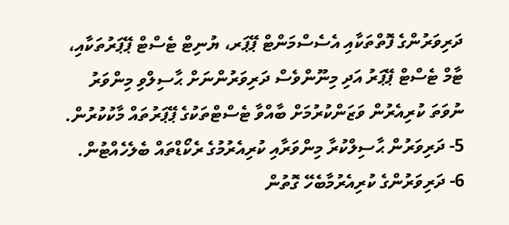ދަރިވަރުންގެ ފޮތްތަކާއި އެސެސްމަންޓް ޕޭޕަރ، ޔުނިޓް ޓެސްޓް ޕޭޕަރުތަކާއި، ޓާމް ޓެސްޓް ޕޭޕަރު އަދި މިނޫންވެސް ދަރިވަރުންނަށް ޙާސިލްވި މިންވަރު ނުވަތަ ކުރިއެރުން ވަޒަންކުރުމަށް ބާއްވާ ޓެސްޓްތަކުގެ ޕޭޕަރުތައް މާކުކުރުން. 5- ދަރިވަރުން ޙާސިލްކުރާ މިންވަރާއި ކުރިއެރުމުގެ ރެކޯޑްތައް ބެލެހެއްޓުން. 6- ދަރިވަރުންގެ ކުރިއެރުމާބެހޭ ގޮތުން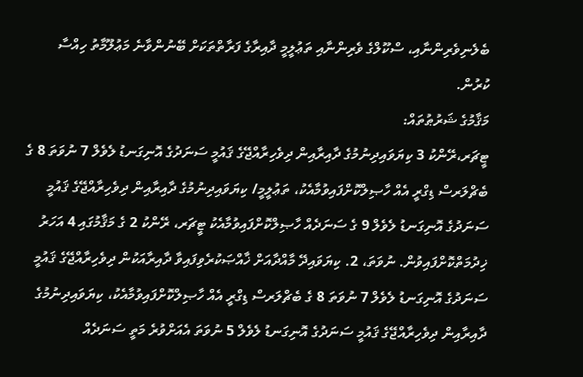ބެލެނިވެރިންނާއި، ސްކޫލްގެ ވެރިންނާއި ތަޢުލީމީ ދާއިރާގެ ފަރާތްތަކަށް ބޭނުންވާނެ މަޢުލޫމާތު ހިއްސާ ކުރުން.
މަޤާމުގެ ޝަރުޠުތައް:
ޓީޗަރ،ރޭންކު 3 ކިޔަވައިދިނުމުގެ ދާއިރާއިން ދިވެހިރާއްޖޭގެ ޤައުމީ ސަނަދުގެ އޮނިގަނޑު ލެވެލް 7 ނުވަތަ 8 ގެ ބެޗްލަރސް ޑިގްރީ އެއް ހާޞިލްކޮށްފައިވުމާއެކު، ތަޢުލީމީ/ ކިޔަވައިދިނުމުގެ ދާއިރާއިން ދިވެހިރާއްޖޭގެ ޤައުމީ ސަނަދުގެ އޮނިގަނޑު ލެވެލް 9 ގެ ސަނަދެއް ހާޞިލްކޮށްފައިވުމާއެކު ޓީޗަރ، ރޭންކު 2 ގެ މަޤާމުގައި 4 އަހަރު ޚިދުމަތްކޮށްފައިވުން. ނުވަތަ، 2. ކިޔަވައިދޭ މާއްދާއަށް ޚާއްޞަކުރެވިފައިވާ ދާއިރާއަކުން ދިވެހިރާއްޖޭގެ ޤައުމީ ސަނަދުގެ އޮނިގަނޑު ލެވެލް 7 ނުވަތަ 8 ގެ ބެޗްލަރސް ޑިގްރީ އެއް ހާޞިލްކޮށްފައިވުމާއެކު، ކިޔަވައިދިނުމުގެ ދާއިރާއިން ދިވެހިރާއްޖޭގެ ޤައުމީ ސަނަދުގެ އޮނިގަނޑު ލެވެލް 5 ނުވަތަ އެއަށްވުރެ މަތީ ސަނަދެއް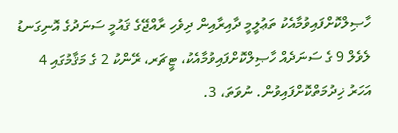ހާޞިލްކޮށްފައިވުމާއެކު ތަޢުލީމީ ދާއިރާއިން ދިވެހި ރާއްޖޭގެ ޤައުމީ ސަނަދުގެ އޮނިގަނޑު ލެވެލް 9 ގެ ސަނަދެއް ހާޞިލްކޮށްފައިވުމާއެކު، ޓީޗަރ، ރޭންކު 2 ގެ މަޤާމުގައި 4 އަހަރު ޚިދުމަތްކޮށްފައިވުން. ނުވަތަ، 3.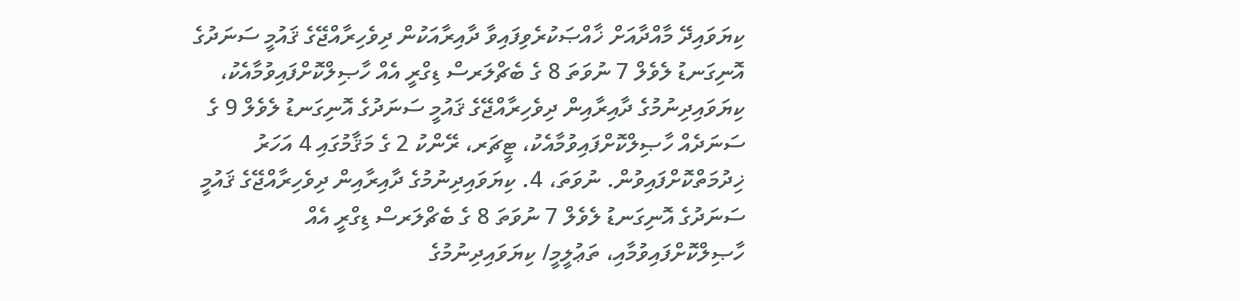ކިޔަވައިދޭ މާއްދާއަށް ޚާއްޞަކުރެވިފައިވާ ދާއިރާއަކުން ދިވެހިރާއްޖޭގެ ޤައުމީ ސަނަދުގެ އޮނިގަނޑު ލެވެލް 7 ނުވަތަ 8 ގެ ބެޗްލަރސް ޑިގްރީ އެއް ހާޞިލްކޮށްފައިވުމާއެކު، ކިޔަވައިދިނުމުގެ ދާއިރާއިން ދިވެހިރާއްޖޭގެ ޤައުމީ ސަނަދުގެ އޮނިގަނޑު ލެވެލް 9 ގެ ސަނަދެއް ހާޞިލްކޮށްފައިވުމާއެކު، ޓީޗަރ، ރޭންކު 2 ގެ މަޤާމުގައި 4 އަހަރު ޚިދުމަތްކޮށްފައިވުން. ނުވަތަ، 4. ކިޔަވައިދިނުމުގެ ދާއިރާއިން ދިވެހިރާއްޖޭގެ ޤައުމީ ސަނަދުގެ އޮނިގަނޑު ލެވެލް 7 ނުވަތަ 8 ގެ ބެޗްލަރސް ޑިގްރީ އެއް ހާޞިލްކޮށްފައިވުމާއި، ތަޢުލީމީ/ ކިޔަވައިދިނުމުގެ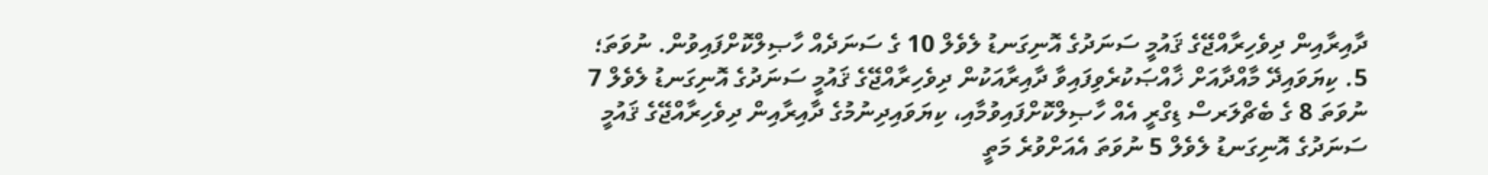ދާއިރާއިން ދިވެހިރާއްޖޭގެ ޤައުމީ ސަނަދުގެ އޮނިގަނޑު ލެވެލް 10 ގެ ސަނަދެއް ހާޞިލްކޮށްފައިވުން. ނުވަތަ؛ 5. ކިޔަވައިދޭ މާއްދާއަށް ޚާއްޞަކުރެވިފައިވާ ދާއިރާއަކުން ދިވެހިރާއްޖޭގެ ޤައުމީ ސަނަދުގެ އޮނިގަނޑު ލެވެލް 7 ނުވަތަ 8 ގެ ބެޗްލަރސް ޑިގްރީ އެއް ހާޞިލްކޮށްފައިވުމާއި، ކިޔަވައިދިނުމުގެ ދާއިރާއިން ދިވެހިރާއްޖޭގެ ޤައުމީ ސަނަދުގެ އޮނިގަނޑު ލެވެލް 5 ނުވަތަ އެއަށްވުރެ މަތީ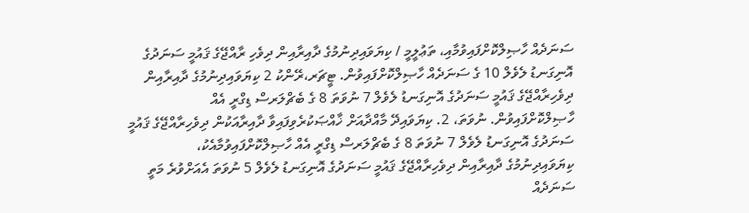ސަނަދެއް ހާޞިލްކޮށްފައިވުމާއި، ތަޢުލީމީ / ކިޔަވައިދިނުމުގެ ދާއިރާއިން ދިވެހި ރާއްޖޭގެ ޤައުމީ ސަނަދުގެ އޮނިގަނޑު ލެވެލް 10 ގެ ސަނަދެއް ހާޞިލްކޮށްފައިވުން. ޓީޗަރ،ރޭންކު 2 ކިޔަވައިދިނުމުގެ ދާއިރާއިން ދިވެހިރާއްޖޭގެ ޤައުމީ ސަނަދުގެ އޮނިގަނޑު ލެވެލް 7 ނުވަތަ 8 ގެ ބެޗްލަރސް ޑިގްރީ އެއް ހާޞިލްކޮށްފައިވުން. ނުވަތަ، 2. ކިޔަވައިދޭ މާއްދާއަށް ޚާއްޞަކުރެވިފައިވާ ދާއިރާއަކުން ދިވެހިރާއްޖޭގެ ޤައުމީ ސަނަދުގެ އޮނިގަނޑު ލެވެލް 7 ނުވަތަ 8 ގެ ބެޗްލަރސް ޑިގްރީ އެއް ހާޞިލްކޮށްފައިވުމާއެކު، ކިޔަވައިދިނުމުގެ ދާއިރާއިން ދިވެހިރާއްޖޭގެ ޤައުމީ ސަނަދުގެ އޮނިގަނޑު ލެވެލް 5 ނުވަތަ އެއަށްވުރެ މަތީ ސަނަދެއް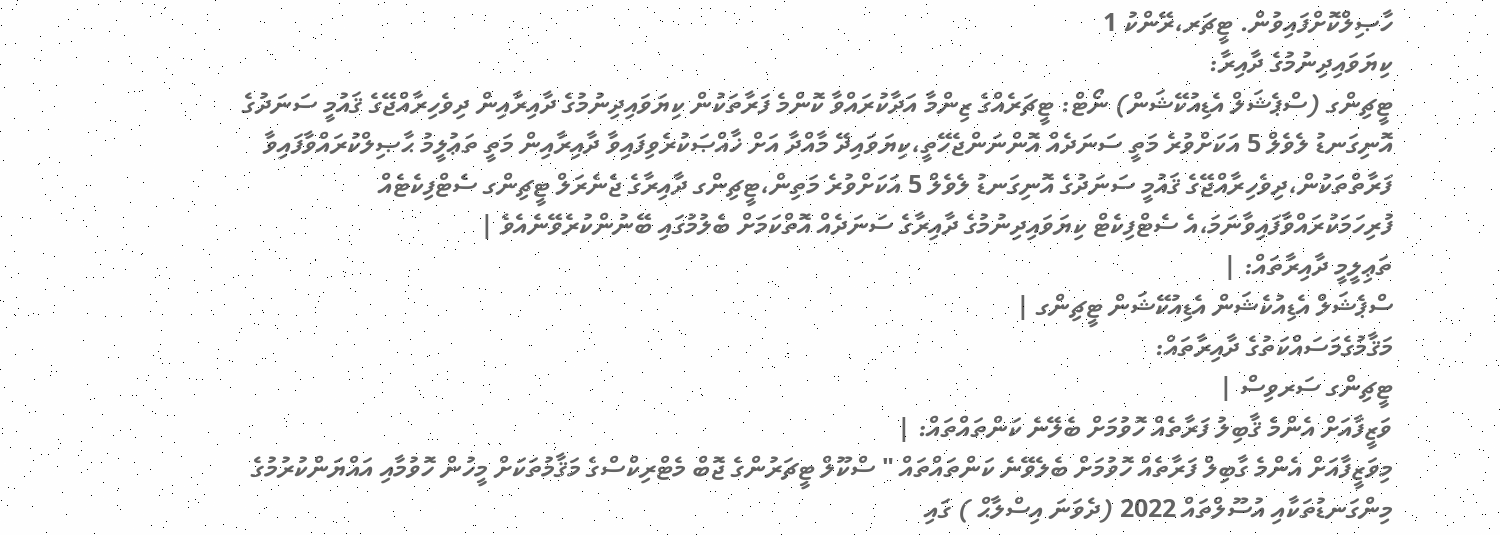ހާޞިލްކޮށްފައިވުން. ޓީޗަރ،ރޭންކު 1
ކިޔަވައިދިނުމުގެ ދާއިރާ:
ޓީޗިންގ (ސްޕެޝަލް އެޑިއުކޭޝަން) ނޯޓް: ޓީޗަރެއްގެ ޒިންމާ އަދާކުރައްވާ ކޮންމެ ފަރާތަކުން ކިޔަވައިދިނުމުގެ ދާއިރާއިން ދިވެހިރާއްޖޭގެ ޤައުމީ ސަނަދުގެ އޮނިގަނޑު ލެވެލް 5 އަކަށްވުރެ މަތީ ސަނަދެއް އޮންނަންޖެހޭތީ،ކިޔަވައިދޭ މާއްދާ އަށް ޚާއްޞަކުރެވިފައިވާ ދާއިރާއިން މަތީ ތަޢުލީމު ޙާޞިލްކުރައްވާފައިވާ ފަރާތްތަކުން،ދިވެހިރާއްޖޭގެ ޤައުމީ ސަނަދުގެ އޮނިގަނޑު ލެވެލް 5 އަކަށްވުރެ މަތިން،ޓީޗިންގ ދާއިރާގެ ޖެނެރަލް ޓީޗިންގ ސެޓްފިކެޓެއް ފުރިހަމަކުރައްވާފައިވާނަމަ،އެ ސެޓްފިކެޓް ކިޔަވައިދިނުމުގެ ދާއިރާގެ ސަނަދެއް އޮތްކަމަށް ބެލުމުގައި ބޭނުންކުރެވޭނެއެވެ |
ތަޢިލީމީ ދާއިރާތައް: |
ސްޕެޝަލް އެޑިއުކެޝަން އެޑިއުކޭޝަން ޓީޗިންގ |
މަޤާމުގެމަސައްކަތުގެ ދާއިރާތައް:
ޓީޗިންގ ސަރވިސް |
ވަޒީފާއަށް އެންމެ ޤާބިލު ފަރާތެއް ހޮވުމަށް ބެލޭނެ ކަންތައްތައް: |
މިވަޒީފާއަށް އެންމެ ގާބިލް ފަރާތެއް ހޮވުމަށް ބެލެވޭނެ ކަންތައްތައް " ސްކޫލް ޓީޗަރުންގެ ޖޮބް މެޓްރިކްސްގެ މަޤާމުތަކަށް މީހުން ހޮވުމާއި އައްޔަންކުރުމުގެ މިންގަނޑުތަކާއި އުސޫލްތައް 2022 (ދެވަނަ އިސްލާޙް ) ގައި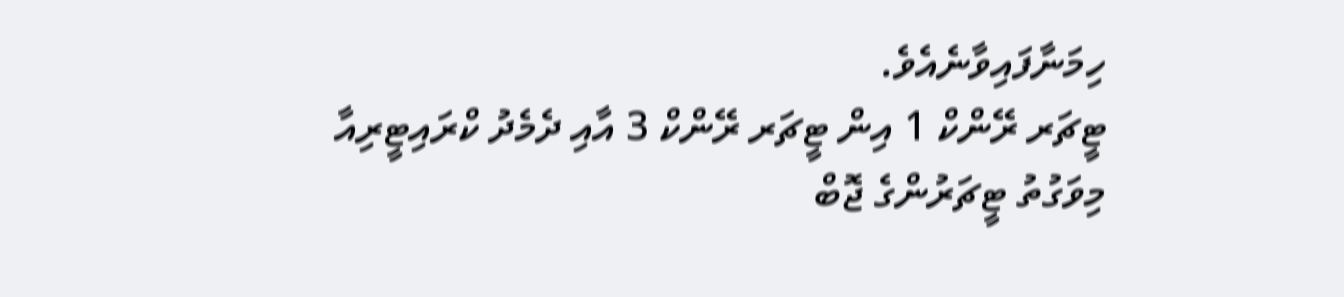ހިމަނާފައިވާނެއެވެ.
ޓީޗަރ ރޭންކް 1 އިން ޓީޗަރ ރޭންކް 3 އާއި ދެމެދު ކްރައިޓީރިއާ
މިވަގުތު ޓީޗަރުންގެ ޖޮބް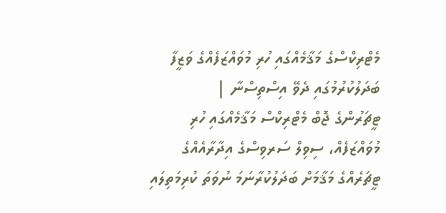މެޓްރިކްސްގެ މަޤާމެއްގައި ހުރި މުވައްޒަފެއްގެ ވަޒީފާ ބަދަލުކުރުމުގައި ދެވޭ އިސްތިސްނާ |
ޓީޗަރުންގެ ޖޮބް މެޓްރިކްސް މަޤާމެއްގައި ހުރި މުވައްޒަފެއް، ސިވިލް ސަރވިސްގެ އިދާރާއެއްގެ ޓީޗަރެއްގެ މަޤާމަށް ބަދަލުކުރާނަމަ ނުވަތަ ކުރިމަތިލައި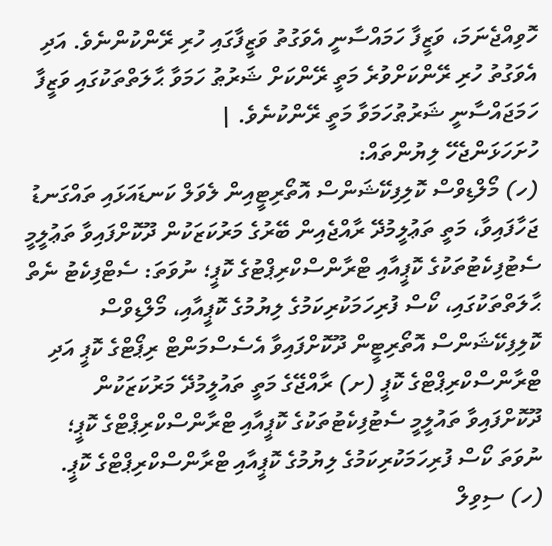ހޮވިއްޖެނަމަ، ވަޒީފާ ހަމައްސާނީ އެވަގުތު ވަޒީފާގައި ހުރި ރޭންކުންނެވެ. އަދި އެވަގުތު ހުރި ރޭންކަށްވުރެ މަތީ ރޭންކަށް ޝަރުޠު ހަމަވާ ޙާލަތްތަކުގައި ވަޒީފާ ހަމަޖައްސާނީ ޝަރުޠުހަމަވާ މަތީ ރޭންކުނެވެ. |
ހުށަހަޅަންޖެހޭ ލިޔުންތައް:
(ހ) މޯލްޑިވްސް ކޮލިފިކޭޝަންސް އޮތޯރިޓީއިން ލެވަލް ކަނޑައަޅައި ތައްގަނޑު ޖަހާފައިވާ، މަތީ ތަޢުލީމުދޭ ރާއްޖެއިން ބޭރުގެ މަރުކަޒަކުން ދޫކޮށްފައިވާ ތަޢުލީމީ ސެޓުފިކެޓުތަކުގެ ކޮޕީއާއި ޓްރާންސްކްރިޕްޓުގެ ކޮޕީ؛ ނުވަތަ: ސެޓްފިކެޓު ނެތް ޙާލަތްތަކުގައި، ކޯސް ފުރިހަމަކުރިކަމުގެ ލިޔުމުގެ ކޮޕީއާއި، މޯލްޑިވްސް ކޮލިފިކޭޝަންސް އޮތޯރިޓީން ދޫކޮށްފައިވާ އެސެސްމަންޓް ރިޕޯޓްގެ ކޮޕީ އަދި ޓްރާންސްކްރިޕްޓްގެ ކޮޕީ (ށ) ރާއްޖޭގެ މަތީ ތައުލީމުދޭ މަރުކަޒަކުން ދޫކޮށްފައިވާ ތައުލީމީ ސެޓުފިކެޓުތަކުގެ ކޮޕީއާއި ޓްރާންސްކްރިޕްޓްގެ ކޮޕީ؛ ނުވަތަ ކޯސް ފުރިހަމަކުރިކަމުގެ ލިޔުމުގެ ކޮޕީއާއި ޓްރާންސްކްރިޕްޓްގެ ކޮޕީ.
(ހ) ސިވިލް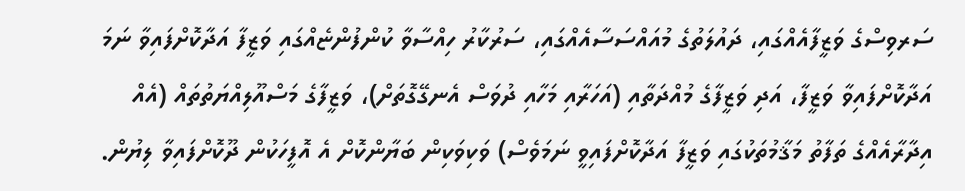ސަރވިސްގެ ވަޒީފާއެއްގައި، ދައުލަތުގެ މުއައްސަސާއެއްގައި، ސަރުކާރު ހިއްސާވާ ކުންފުންޏެއްގައި ވަޒީފާ އަދާކޮށްފައިވާ ނަމަ އަދާކޮށްފައިވާ ވަޒީފާ، އަދި ވަޒީފާގެ މުއްދަތާއި (އަހަރާއި މަހާއި ދުވަސް އެނގޭގޮތަށް)، ވަޒީފާގެ މަސްއޫލިއްޔަތުތައް (އެއް އިދާރާއެއްގެ ތަފާތު މަޤާމުތަކުގައި ވަޒީފާ އަދާކޮށްފައިވީ ނަމަވެސް) ވަކިވަކިން ބަޔާންކޮށް އެ އޮފީހަކުން ދޫކޮށްފައިވާ ލިޔުން.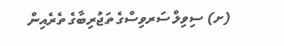(ށ) ސިވިލް ސަރވިސްގެ ތަޖުރިބާގެ ތެރެއިން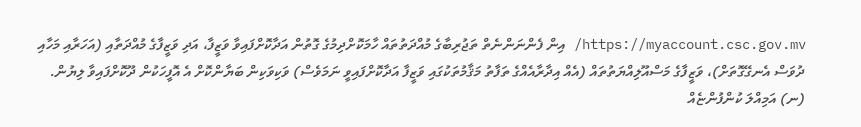https://myaccount.csc.gov.mv/ އިން ފެންނަންނެތް ތަޖުރިބާގެ މުއްދަތުތައް ހާމަކޮށްދިމުގެ ގޮތުން އަދާކޮށްފައިވާ ވަޒީފާ، އަދި ވަޒީފާގެ މުއްދަތާއި (އަހަރާއި މަހާއި ދުވަސް އެނގޭގޮތަށް)، ވަޒީފާގެ މަސްއޫލިއްޔަތުތައް (އެއް އިދާރާއެއްގެ ތަފާތު މަޤާމުތަކުގައި ވަޒީފާ އަދާކޮށްފައިވީ ނަމަވެސް) ވަކިވަކިން ބަޔާންކޮށް އެ އޮފީހަކުން ދޫކޮށްފައިވާ ލިޔުން. (ނ) އަމިއްލަ ކުންފުންޏެއް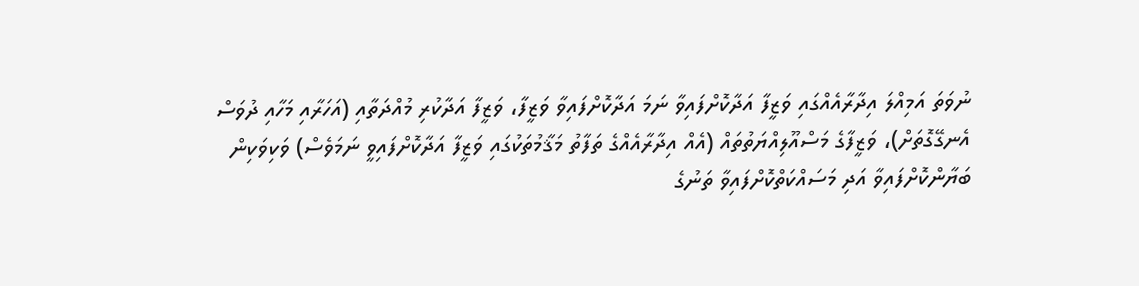ނުވަތަ އަމިއްލަ އިދާރާއެއްގައި ވަޒީފާ އަދާކޮށްފައިވާ ނަމަ އަދާކޮށްފައިވާ ވަޒީފާ، ވަޒީފާ އަދާކުރި މުއްދަތާއި (އަހަރާއި މަހާއި ދުވަސް އެނގޭގޮތަށް)، ވަޒީފާގެ މަސްއޫލިއްޔަތުތައް (އެއް އިދާރާއެއްގެ ތަފާތު މަޤާމުތަކުގައި ވަޒީފާ އަދާކޮށްފައިވީ ނަމަވެސް) ވަކިވަކިން ބަޔާންކޮށްފައިވާ އަދި މަސައްކަތްކޮށްފައިވާ ތަނުގެ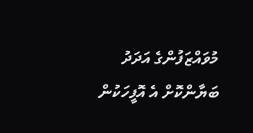މުވައްޒަފުންގެ އަދަދު ބަޔާންކޮށް އެ އޮފީހަކުން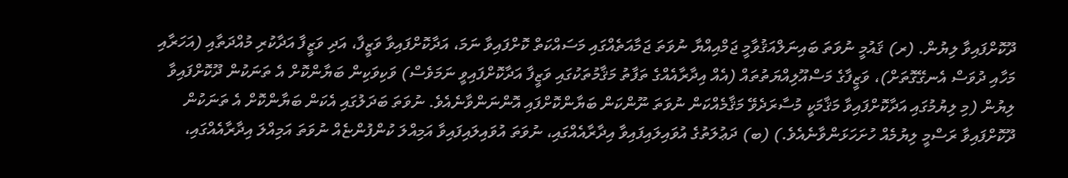ދޫކޮށްފައިވާ ލިޔުން. (ރ) ޤައުމީ ނުވަތަ ބައިނަލްއަޤުވާމީ ޖަމްއިއްޔާ ނުވަތަ ޖަމާއަތެއްގައި މަސައްކަތް ކޮށްފައިވާ ނަމަ، އަދާކޮށްފައިވާ ވަޒީފާ، އަދި ވަޒީފާ އަދާކުރި މުއްދަތާއި (އަހަރާއި މަހާއި ދުވަސް އެނގޭގޮތަށް)، ވަޒީފާގެ މަސްއޫލިއްޔަތުތައް (އެއް އިދާރާއެއްގެ ތަފާތު މަޤާމުތަކުގައި ވަޒީފާ އަދާކޮށްފައިވީ ނަމަވެސް) ވަކިވަކިން ބަޔާންކޮށް އެ ތަނަކުން ދޫކޮށްފައިވާ ލިޔުން (މި ލިޔުމުގައި އަދާކޮށްފައިވާ މަޤާމަކީ މުސާރަދެވޭ މަޤާމެއްކަން ނުވަތަ ނޫންކަން ބަޔާންކޮށްފައި އޮންނަންވާނެއެވެ. ނުވަތަ ބަދަލުގައި އެކަން ބަޔާންކޮށް އެ ތަނަކުން ދޫކޮށްފައިވާ ރަސްމީ ލިޔުމެއް ހުށަހަޅަންވާނެއެވެ.) (ބ) ދަޢުލަތުގެ އުވައިލައިފައިވާ އިދާރާއެއްގައި، ނުވަތަ އުވައިލައިފައިވާ އަމިއްލަ ކުންފުންޏެއް ނުވަތަ އަމިއްލަ އިދާރާއެއްގައި،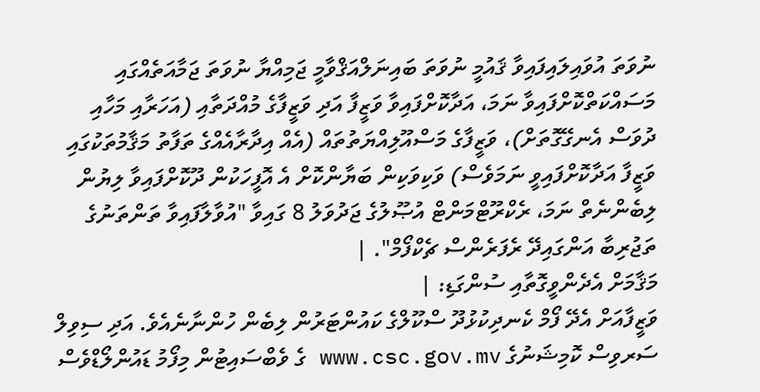ނުވަތަ އުވައިލައިފައިވާ ޤައުމީ ނުވަތަ ބައިނަލްއަޤްވާމީ ޖަމިއްޔާ ނުވަތަ ޖަމާއަތެއްގައި މަސައްކަތްކޮށްފައިވާ ނަމަ، އަދާކޮށްފައިވާ ވަޒީފާ އަދި ވަޒީފާގެ މުއްދަތާއި (އަހަރާއި މަހާއި ދުވަސް އެނގޭގޮތަށް)، ވަޒީފާގެ މަސްއޫލިއްޔަތުތައް (އެއް އިދާރާއެއްގެ ތަފާތު މަޤާމުތަކުގައި ވަޒީފާ އަދާކޮށްފައިވީ ނަމަވެސް) ވަކިވަކިން ބަޔާންކޮށް އެ އޮފީހަކުން ދޫކޮށްފައިވާ ލިޔުން ލިބެންނެތް ނަމަ، ރެކްރޫޓްމަންޓް އުޞޫލުގެ ޖަދުވަލު 8 ގައިވާ "އުވާލާފައިވާ ތަންތަނުގެ ތަޖުރިބާ އަންގައިދޭ ރެފަރެންސް ޗެކްފޯމް". |
މަޤާމަށް އެދެންވީގޮތާއި ސުންގަޑި: |
ވަޒީފާއަށް އެދޭ ފޯމް ކެނދިކުޅުދޫ ސްކޫލްގެ ކައުންޓަރުން ލިބެން ހުންނާނެއެވެ. އަދި ސިވިލް ސަރވިސް ކޮމިޝަނުގެ www.csc.gov.mv ގެ ވެބްސައިޓުން މިފޯމު ޑައުންލޯޑްވެސް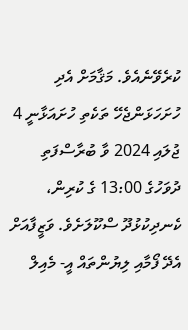ކުރެވޭނެއެވެ. މަޤާމަށް އެދި ހުށަހަޅަންޖެހޭ ތަކެތި ހުށައަޅާނީ 4 ޖުލައި 2024 ވާ ބުރާސްފަތި ދުވަހުގެ 13:00 ގެ ކުރިން، ކެނދިކުޅުދޫ ސްކޫލަށެވެ. ވަޒީފާއަށް އެދޭ ފޯމާއި ލިޔުންތައް އީ- މެއިލް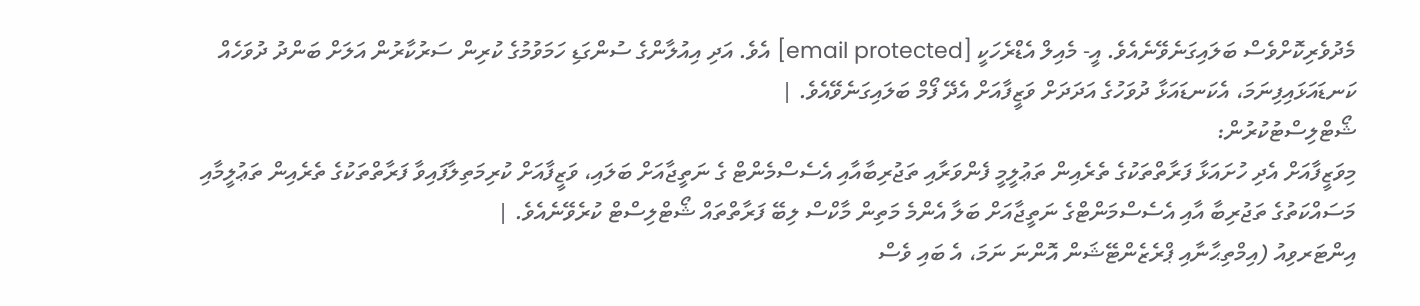މެދުވެރިކޮށްވެސް ބަލައިގަނެވޭނެއެވެ. އީ- މެއިލް އެޑްރެހަކީ [email protected] އެވެ. އަދި އިއުލާންގެ ސުންގަޑި ހަމަވުމުގެ ކުރިން ސަރުކާރުން އަލަށް ބަންދު ދުވަހެއް ކަނޑައަޅައިފިނަމަ، އެކަނޑައަޅާ ދުވަހުގެ އަދަދަށް ވަޒީފާއަށް އެދޭ ފޯމް ބަލައިގަނެވޭއެވެ. |
ޝޯޓްލިސްޓުކުރުން:
މިވަޒީފާއަށް އެދި ހުށައަޅާ ފަރާތްތަކުގެ ތެރެއިން ތަޢުލީމީ ފެންވަރާއި ތަޖުރިބާއާއި އެސެސްމެންޓް ގެ ނަތީޖާއަށް ބަލައި، ވަޒީފާއަށް ކުރިމަތިލާފައިވާ ފަރާތްތަކުގެ ތެރެއިން ތަޢުލީމާއި މަސައްކަތުގެ ތަޖުރިބާ އާއި އެސެސްމަންޓްގެ ނަތީޖާއަށް ބަލާ އެންމެ މަތިން މާކްސް ލިބޭ ފަރާތްތައް ޝޯޓްލިސްޓް ކުރެވޭނެއެވެ. |
އިންޓަރވިއު (އިމްތިޙާނާއި ޕްރެޒެންޓޭޝަން އޮންނަ ނަމަ، އެ ބައި ވެސް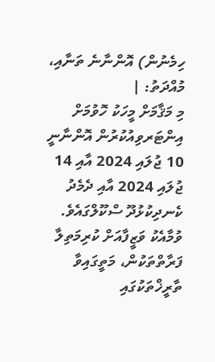ހިމެނުން) އޮންނާނެ ތަނާއި، މުއްދަތު: |
މި މަޤާމަށް މީހަކު ހޮވުމަށް އިންޓަރވިއުކުރުން އޮންނާނީ 10 ޖުލައި 2024 އާއި 14 ޖުލައި 2024 އާއި ދެމެދު ކެނދިކުޅުދޫ ސްކޫލްގައެވެ. ވުމާއެކު ވަޒީފާއަށް ކުރިމަތިލާ ފަރާތްތަކުން، މަތީގައިވާ ތާރީޚްތަކުގައި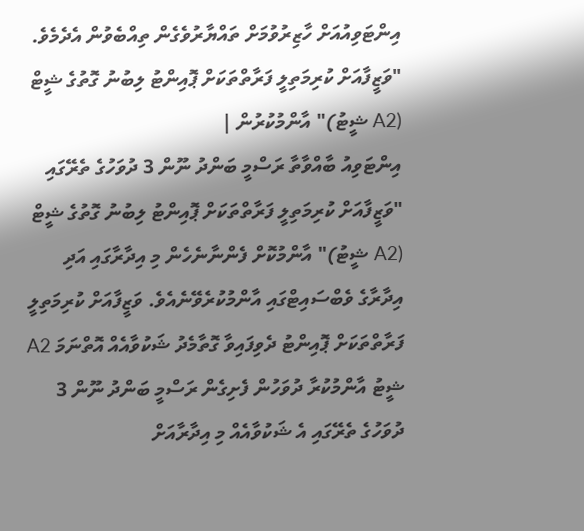އިންޓަވިއުއަށް ހާޒިރުވުމަށް ތައްޔާރުވެގެން ތިއްބެވުން އެދެމެވެ.
"ވަޒީފާއަށް ކުރިމަތިލީ ފަރާތްތަކަށް ޕޮއިންޓު ލިބުނު ގޮތުގެ ޝީޓް (A2 ޝީޓު)" އާންމުކުރުން |
އިންޓަވިއު ބާއްވާތާ ރަސްމީ ބަންދު ނޫން 3 ދުވަހުގެ ތެރޭގައި "ވަޒީފާއަށް ކުރިމަތިލީ ފަރާތްތަކަށް ޕޮއިންޓު ލިބުނު ގޮތުގެ ޝީޓް (A2 ޝީޓު)" އާންމުކޮށް ފެންނާނެހެން މި އިދާރާގައި އަދި އިދާރާގެ ވެބްސައިޓްގައި އާންމުކުރެވޭނެއެވެ. ވަޒީފާއަށް ކުރިމަތިލީ ފަރާތްތަކަށް ޕޮއިންޓު ދެވިފައިވާ ގޮތާމެދު ޝަކުވާއެއް އޮތްނަމަ A2 ޝީޓު އާންމުކުރާ ދުވަހުން ފެށިގެން ރަސްމީ ބަންދު ނޫން 3 ދުވަހުގެ ތެރޭގައި އެ ޝަކުވާއެއް މި އިދާރާއަށް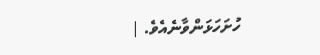ހުށަހަޅަންވާނެއެވެ. |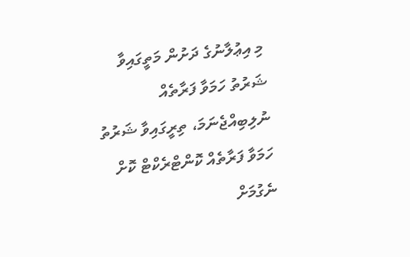މި އިޢުލާނުގެ ދަށުން މަތީގައިވާ ޝަރުތު ހަމަވާ ފަރާތެއް ނުލިބިއްޖެނަމަ، ތިރީގައިވާ ޝަރުތު ހަމަވާ ފަރާތެއް ކޮންޓްރެކްޓް ކޮށް ނެގުމަށް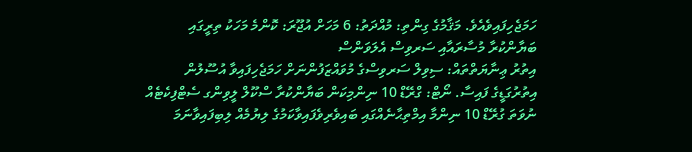ހަމަޖެހިފައިވެއެވެ. މަޤާމުގެ ގިންތި: މުއްދަތު: 6 މަހަށް އުޖޫރަ: ކޮންމެ މަހަކު ތިރީގައި ބަޔާންކުރާ މުސާރައާއި ސަރވިސް އެލަވަންސް
އިތުރު ޢިނާޔަތްތައް: ސިވިލް ސަރވިސްގެ މުވައްޒަފުންނަށް ހަމަޖެހިފައިވާ އުސޫލުން އިތުރުގަޑީގެ ފައިސާ. ނޯޓް: ގްރޭޑް 10 ނިންމިކަން ބަޔާންކުރާ ސްކޫލް ލީވިންގ ސެޓްފިކެޓެއް ނުވަތަ ގުރޭޑް 10 ނިންމާ އިމްތިޙާނެއްގައި ބައިވެރިވެފައިވާކަމުގެ ލިޔުމެއް ލިބިފައިވާނަމަ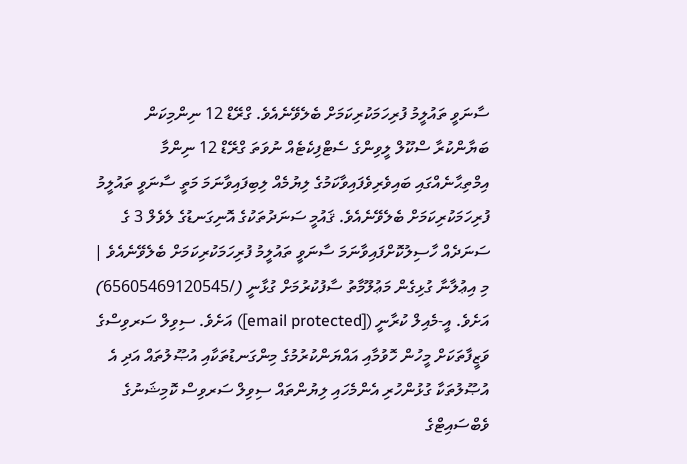ސާނަވީ ތައުލީމު ފުރިހަމަކުރިކަމަށް ބެލެވޭނެއެވެ. ގްރޭޑް 12 ނިންމިކަން ބަޔާންކުރާ ސްކޫލް ލީވިންގެ ސެޓްފިކެޓެއް ނުވަތަ ގްރޭޑް 12 ނިންމާ އިމްތިޙާނެއްގައި ބައިވެރިވެފައިވާކަމުގެ ލިޔުމެއް ލިބިފައިވާނަމަ މަތީ ސާނަވީ ތައުލީމު ފުރިހަމަކުރިކަމަށް ބެލެވޭނެއެވެ. ޤައުމީ ސަނަދުތަކުގެ އޮނިގަނޑުގެ ލެވެލް 3 ގެ ސަނަދެއް ހާސިލުކޮށްފައިވާނަމަ ސާނަވީ ތައުލީމު ފުރިހަމަކުރިކަމަށް ބެލެވޭނެއެވެ |
މި އިޢުލާނާ ގުޅިގެން މަޢުލޫމާތު ސާފުކުރުމަށް ގުޅާނީ (/65605469120545) އަށެވެ. އީ-މެއިލް ކުރާނީ ([email protected]) އަށެވެ. ސިވިލް ސަރވިސްގެ ވަޒީފާތަކަށް މީހުން ހޮވުމާއި އައްޔަންކުރުމުގެ މިންގަނޑުތަކާއި އުޞޫލުތައް އަދި އެ އުޞޫލުތަކާ ގުޅުންހުރި އެންމެހައި ލިޔުންތައް ސިވިލް ސަރވިސް ކޮމިޝަނުގެ ވެބްސައިޓްގެ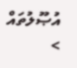އުޞޫލުތައް >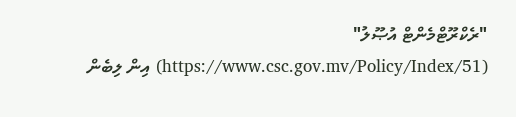"ރެކްރޫޓްމެންޓް އުޞޫލު" (https://www.csc.gov.mv/Policy/Index/51) އިން ލިބެން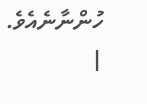ހުންނާނެއެވެ. |